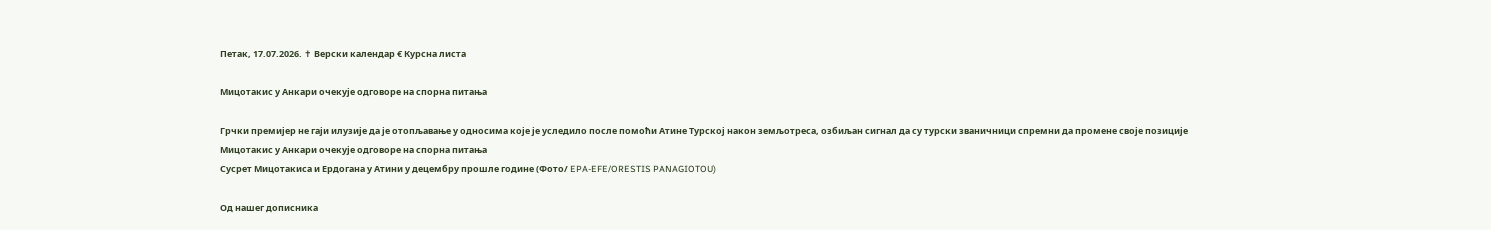Петак, 17.07.2026. ✝ Верски календар € Курсна листа

Мицотакис у Анкари очекује одговоре на спорна питања

Грчки премијер не гаји илузије да је отопљавање у односима које је уследило после помоћи Атине Турској након земљотреса, озбиљан сигнал да су турски званичници спремни да промене своје позиције
Мицотакис у Анкари очекује одговоре на спорна питања
Сусрет Мицотакиса и Ердогана у Атини у децембру прошле године (Фото/ EPA-EFE/ORESTIS PANAGIOTOU)

Од нашег дописника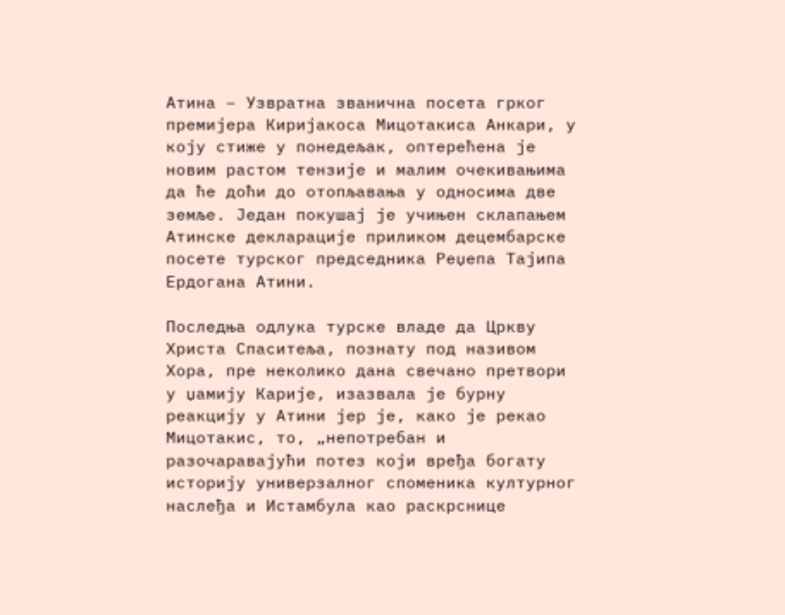Атина – Узвратна званична посета грког премијера Киријакоса Мицотакиса Анкари, у коју стиже у понедељак, оптерећена је новим растом тензије и малим очекивањима да ће доћи до отопљавања у односима две земље. Један покушај је учињен склапањем Атинске декларације приликом децембарске посете турског председника Реџепа Тајипа Ердогана Атини.

Последња одлука турске владе да Цркву Христа Спаситеља, познату под називом Хора, пре неколико дана свечано претвори у џамију Карије, изазвала је бурну реакцију у Атини јер је, како је рекао Мицотакис, то, „непотребан и разочаравајући потез који вређа богату историју универзалног споменика културног наслеђа и Истамбула као раскрснице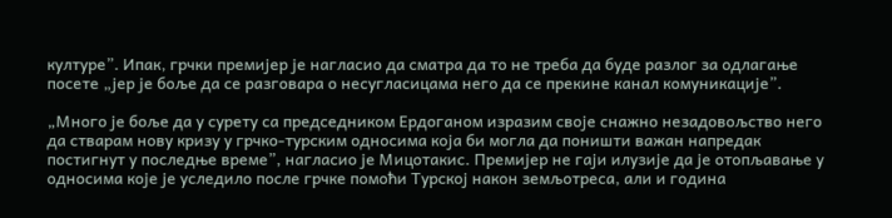културе”. Ипак, грчки премијер је нагласио да сматра да то не треба да буде разлог за одлагање посете „јер је боље да се разговара о несугласицама него да се прекине канал комуникације”.

„Много је боље да у сурету са председником Ердоганом изразим своје снажно незадовољство него да стварам нову кризу у грчко-турским односима која би могла да поништи важан напредак постигнут у последње време”, нагласио је Мицотакис. Премијер не гаји илузије да је отопљавање у односима које је уследило после грчке помоћи Турској након земљотреса, али и година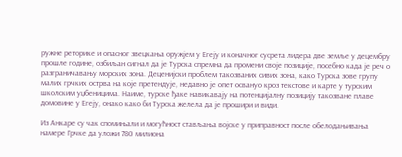ружне реторике и опасног звецкања оружјем у Егеју и коначног сусрета лидера две земље у децембру прошле године, озбиљан сигнал да је Турска спремна да промени своје позиције, посебно када је реч о разграничавању морских зона. Деценијски проблем такозваних сивих зона, како Турска зове групу малих грчких острва на које претендује, недавно је опет освануо кроз текстове и карте у турским школским уџбеницима. Наиме, турске ђаке навикавају на потенцијалну позицију такозване плаве домовине у Егеју, онако како би Турска желела да је прошири и види.

Из Анкаре су чак спомињали и могућност стављања војске у приправност после обелодањивања намере Грчке да уложи 780 милиона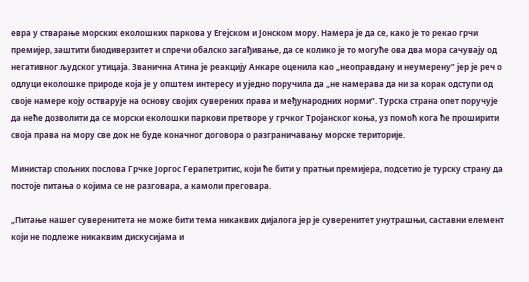евра у стварање морских еколошких паркова у Егејском и Јонском мору. Намера је да се, како је то рекао грчи премијер, заштити биодиверзитет и спречи обалско загађивање, да се колико је то могуће ова два мора сачувају од негативног људског утицаја. Званична Атина је реакцију Анкаре оценила као „неоправдану и неумерену” јер је реч о одлуци еколошке природе која је у општем интересу и уједно поручила да „не намерава да ни за корак одступи од своје намере коју остварује на основу својих суверених права и међународних норми”. Турска страна опет поручује да неће дозволити да се морски еколошки паркови претворе у грчког Тројанског коња, уз помоћ кога ће проширити своја права на мору све док не буде коначног договора о разграничавању морске територије.

Министар спољних послова Грчке Јоргос Герапетритис, који ће бити у пратњи премијера, подсетио је турску страну да постоје питања о којима се не разговара, а камоли преговара.

„Питање нашег суверенитета не може бити тема никаквих дијалога јер је суверенитет унутрашњи, саставни елемент који не подлеже никаквим дискусијама и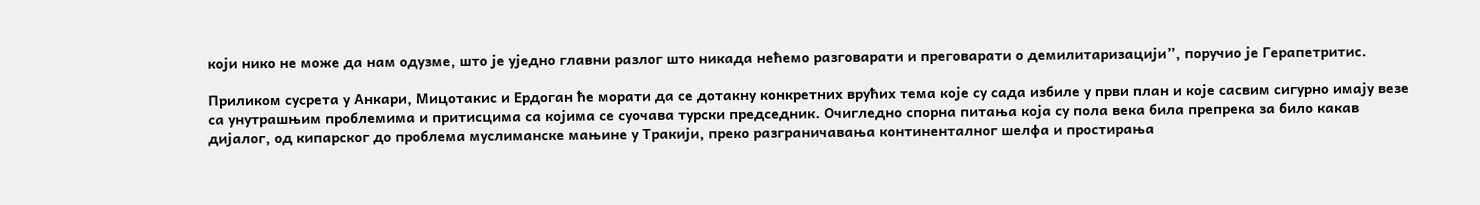који нико не може да нам одузме, што је уједно главни разлог што никада нећемо разговарати и преговарати о демилитаризацији”, поручио је Герапетритис.

Приликом сусрета у Анкари, Мицотакис и Ердоган ће морати да се дотакну конкретних врућих тема које су сада избиле у први план и које сасвим сигурно имају везе са унутрашњим проблемима и притисцима са којима се суочава турски председник. Очигледно спорна питања која су пола века била препрека за било какав дијалог, од кипарског до проблема муслиманске мањине у Тракији, преко разграничавања континенталног шелфа и простирања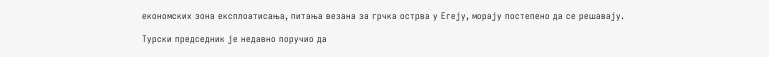економских зона експлоатисања, питања везана за грчка острва у Егеју, морају постепено да се решавају.

Турски председник је недавно поручио да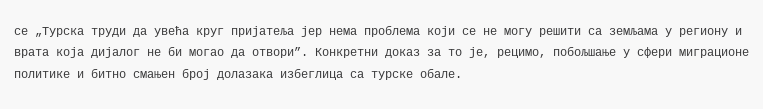се „Турска труди да увећа круг пријатеља јер нема проблема који се не могу решити са земљама у региону и врата која дијалог не би могао да отвори”. Конкретни доказ за то је, рецимо, побољшање у сфери миграционе политике и битно смањен број долазака избеглица са турске обале.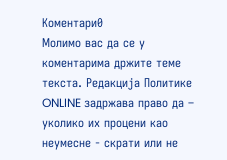Коментари0
Молимо вас да се у коментарима држите теме текста. Редакција Политике ONLINE задржава право да – уколико их процени као неумесне - скрати или не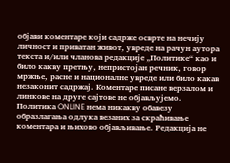објави коментаре који садрже осврте на нечију личност и приватан живот, увреде на рачун аутора текста и/или чланова редакције „Политике“ као и било какву претњу, непристојан речник, говор мржње, расне и националне увреде или било какав незаконит садржај. Коментаре писане верзалом и линкове на друге сајтове не објављујемо. Политика ONLINE нема никакву обавезу образлагања одлука везаних за скраћивање коментара и њихово објављивање. Редакција не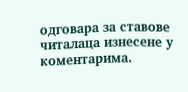одговара за ставове читалаца изнесене у коментарима.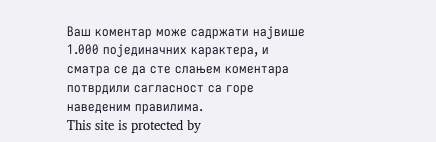Ваш коментар може садржати највише 1.000 појединачних карактера, и сматра се да сте слањем коментара потврдили сагласност са горе наведеним правилима.
This site is protected by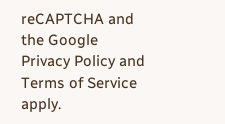reCAPTCHA and the Google Privacy Policy and Terms of Service apply.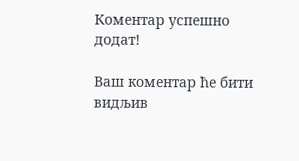Комeнтар успeшно додат!

Ваш комeнтар ћe бити видљив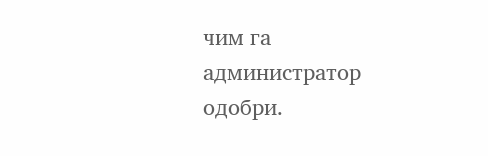чим га администратор одобри.